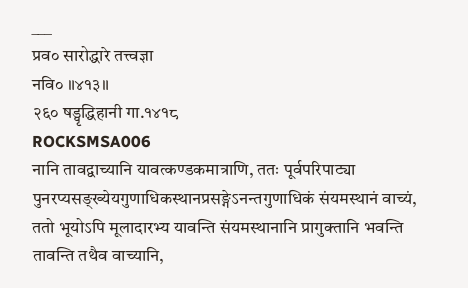___
प्रव० सारोद्धारे तत्त्वज्ञा
नवि० ॥४१३॥
२६० षड्वृद्धिहानी गा.१४१८
ROCKSMSA006
नानि तावद्वाच्यानि यावत्कण्डकमात्राणि, ततः पूर्वपरिपाट्या पुनरप्यसङ्ख्येयगुणाधिकस्थानप्रसङ्गेऽनन्तगुणाधिकं संयमस्थानं वाच्यं, ततो भूयोऽपि मूलादारभ्य यावन्ति संयमस्थानानि प्रागुक्तानि भवन्ति तावन्ति तथैव वाच्यानि,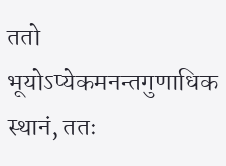ततो भूयोऽप्येकमनन्तगुणाधिक स्थानं, ततः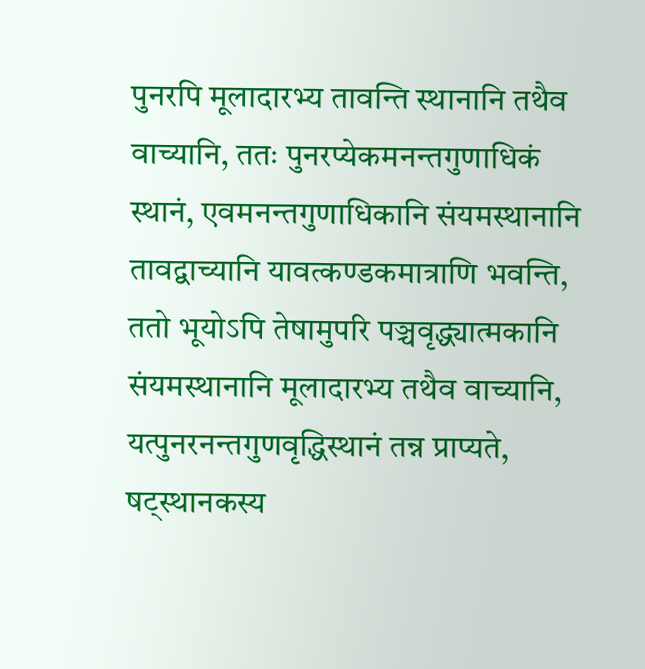पुनरपि मूलादारभ्य तावन्ति स्थानानि तथैव वाच्यानि, ततः पुनरप्येकमनन्तगुणाधिकं स्थानं, एवमनन्तगुणाधिकानि संयमस्थानानि तावद्वाच्यानि यावत्कण्डकमात्राणि भवन्ति, ततो भूयोऽपि तेषामुपरि पञ्चवृद्ध्यात्मकानि संयमस्थानानि मूलादारभ्य तथैव वाच्यानि, यत्पुनरनन्तगुणवृद्धिस्थानं तन्न प्राप्यते, षट्स्थानकस्य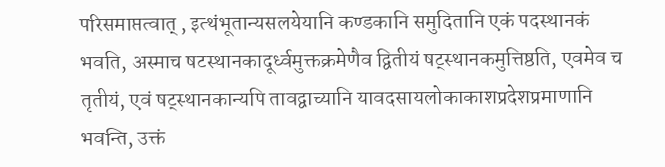परिसमाप्तत्वात् , इत्थंभूतान्यसलयेयानि कण्डकानि समुदितानि एकं पदस्थानकं भवति, अस्माच षटस्थानकादूर्ध्वमुक्तक्रमेणैव द्वितीयं षट्स्थानकमुत्तिष्ठति, एवमेव च तृतीयं, एवं षट्स्थानकान्यपि तावद्वाच्यानि यावदसायलोकाकाशप्रदेशप्रमाणानि भवन्ति, उक्तं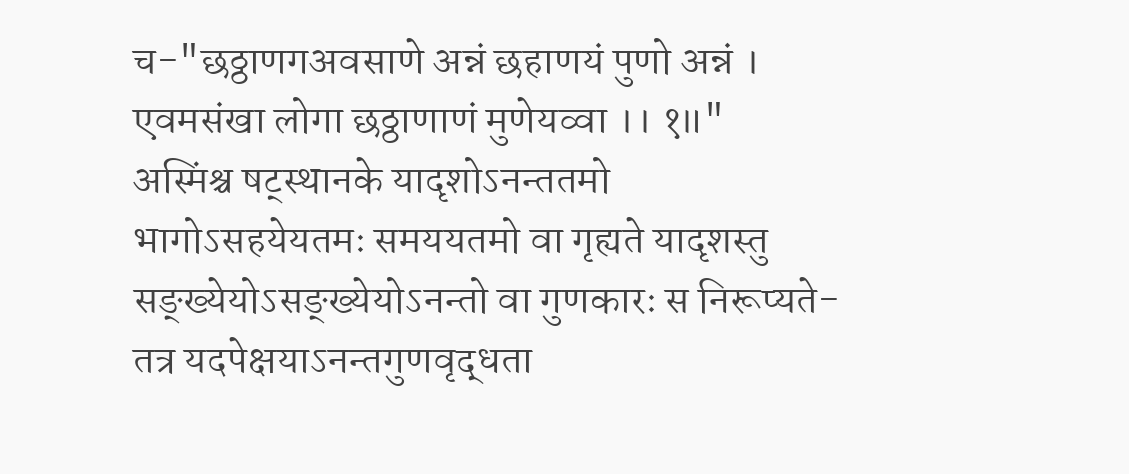च-"छठ्ठाणगअवसाणे अन्नं छहाणयं पुणो अन्नं । एवमसंखा लोगा छठ्ठाणाणं मुणेयव्वा ।। १॥" अस्मिंश्च षट्स्थानके यादृशोऽनन्ततमो भागोऽसहयेयतमः समययतमो वा गृह्यते यादृशस्तु सङ्ख्येयोऽसङ्ख्येयोऽनन्तो वा गुणकारः स निरूप्यते-तत्र यदपेक्षयाऽनन्तगुणवृद्धता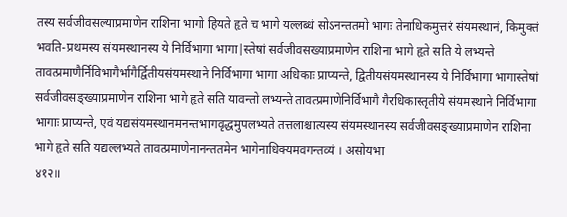तस्य सर्वजीवसल्याप्रमाणेन राशिना भागो हियते हृते च भागे यल्लब्धं सोऽनन्ततमो भागः तेनाधिकमुत्तरं संयमस्थानं, किमुक्तं भवति-प्रथमस्य संयमस्थानस्य ये निर्विभागा भागा|स्तेषां सर्वजीवसख्याप्रमाणेन राशिना भागे हृते सति ये लभ्यन्ते तावत्प्रमाणैर्निविभागैर्भागैर्द्वितीयसंयमस्थाने निर्विभागा भागा अधिकाः प्राप्यन्ते, द्वितीयसंयमस्थानस्य ये निर्विभागा भागास्तेषां सर्वजीवसङ्ख्याप्रमाणेन राशिना भागे हृते सति यावन्तो लभ्यन्ते तावत्प्रमाणेनिर्विभागै गैरधिकास्तृतीये संयमस्थाने निर्विभागा भागाः प्राप्यन्ते, एवं यद्यसंयमस्थानमनन्तभागवृद्धमुपलभ्यते तत्तलाश्चात्यस्य संयमस्थानस्य सर्वजीवसङ्ख्याप्रमाणेन राशिना भागे हृते सति यद्यल्लभ्यते तावत्प्रमाणेनानन्ततमेन भागेनाधिक्यमवगन्तव्यं । असोयभा
४१२॥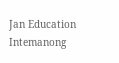Jan Education Intemanong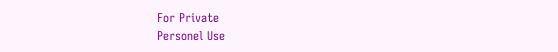For Private
Personel Use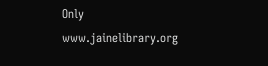Only
www.jainelibrary.org